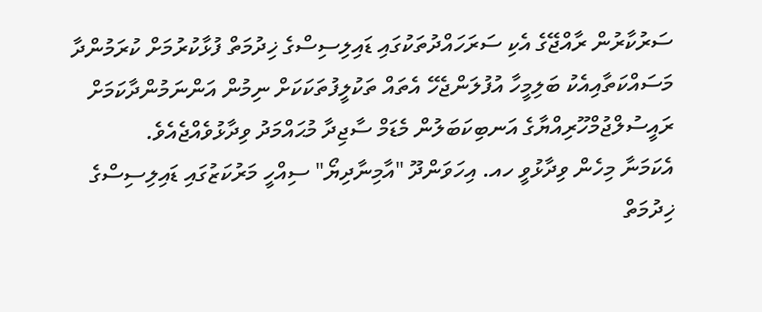ސަރުކާރުން ރާއްޖޭގެ އެކި ސަރަހައްދުތަކުގައި ޑައިލިސިސްގެ ޚިދުމަތް ފުޅާކުރުމަށް ކުރަމުންދާ މަސައްކަތާއިއެކު ބަލިމީހާ އުފުލަންޖެހޭ އެތައް ތަކުލީފުތަކަކަށް ނިމުން އަންނަމުންދާކަމަށް ރައީސުލްޖުމްހޫރިއްޔާގެ އަނބިކަބަލުން މެޑަމް ސާޖިދާ މުޙައްމަދު ވިދާޅުވެއްޖެއެވެ.
އެކަމަނާ މިހެން ވިދާޅުވީ ހއ. އިހަވަންދޫ "އާމިނާދިޔޯ" ސިއްހީ މަރުކަޒުގައި ޑައިލިސިސްގެ ޚިދުމަތް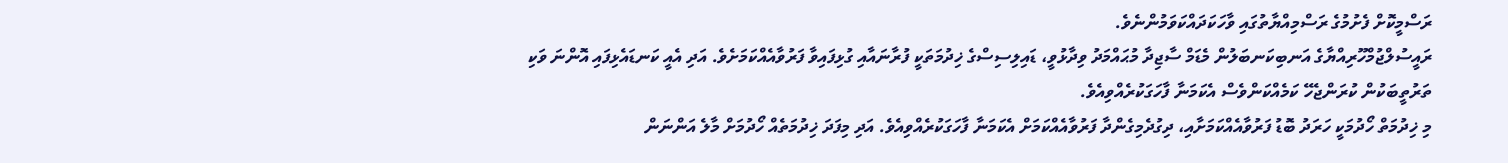ރަސްމީކޮށް ފެށުމުގެ ރަސްމިއްޔާތުގައި ވާހަކަދައްކަވަމުންނެވެ.
ރައީސުލްޖުމްހޫރިއްޔާގެ އަނބިކަނބަލުން މެޑަމް ސާޖިދާ މުޙައްމަދު ވިދާޅުވީ، ޑައިލިސިސްގެ ޚިދުމަތަކީ ފުރާނައާއި ގުޅިފައިވާ ފަރުވާއެއްކަމަށެވެ. އަދި އެއީ ކަނޑައެޅިފައި އޮންނަ ވަކި ތަރުތީބަކުން ކުރަންޖެހޭ ކަމެއްކަންވެސް އެކަމަނާ ފާހަގަކުރެއްވިއެވެ.
މި ޚިދުމަތް ހޯދުމަކީ ހަރަދު ބޮޑު ފަރުވާއެއްކަމަށާއި، ދިގުދެމިގެންދާ ފަރުވާއެއްކަމަށް އެކަމަނާ ފާހަގަކުރެއްވިއެވެ. އަދި މިފަދަ ޚިދުމަތެއް ހޯދުމަށް މާލެ އަންނަން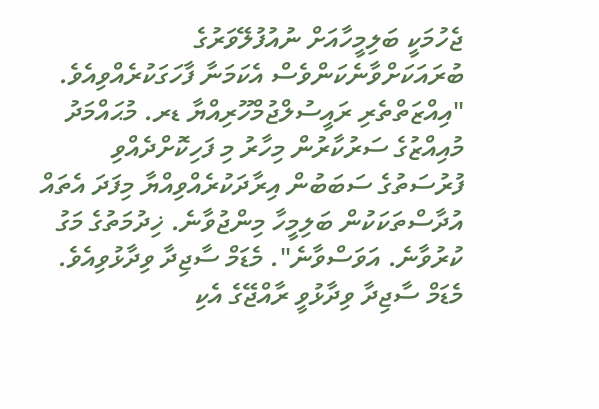ޖެހުމަކީ ބަލިމީހާއަށް ނުއުފުލޭވަރުގެ ބުރައަކަށްވާނެކަންވެސް އެކަމަނާ ފާހަގަކުރެއްވިއެވެ.
"އިއްޒަތްތެރި ރައީސުލްޖުމްހޫރިއްޔާ ޑރ. މުޙައްމަދު މުއިއްޒުގެ ސަރުކާރުން މިހާރު މި ފަހިކޮށްދެއްވި ފުރުސަތުގެ ސަބަބުން އިރާދަކުރެއްވިއްޔާ މިފަދަ އެތައް އުދާސްތަކަކުން ބަލިމީހާ މިންޖުވާނެ. ޚިދުމަތުގެ މަގު ކުރުވާނެ. އަވަސްވާނެ". މެޑަމް ސާޖިދާ ވިދާޅުވިއެވެ.
މެޑަމް ސާޖިދާ ވިދާޅުވީ ރާއްޖޭގެ އެކި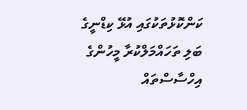ކަންކޮޅުތަކުގައި އުޅޭ ކިޑްނީގެ ބަލި ތަހައްމަލްކުރާ މީހުންގެ އިހްސާސްތައް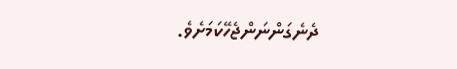ދެނެގަންނަންޖެހޭކަމަށެވެ.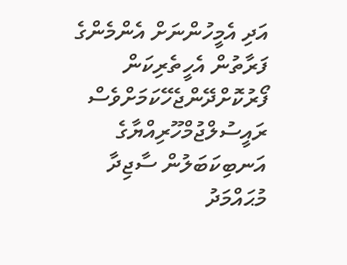އަދި އެމީހުންނަށް އެންމެންގެ ފަރާތުން އެހީތެރިކަން ފޯރުކޮށްދޭންޖެހޭކަމަށްވެސް ރައީސުލްޖުމްހޫރިއްޔާގެ އަނބިކަބަލުން ސާޖިދާ މުޙައްމަދު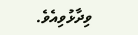ވިދާޅުވިއެވެ.